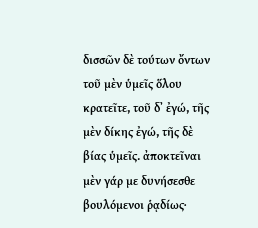δισσῶν δὲ τούτων ὄντων τοῦ μὲν ὑμεῖς ὅλου κρατεῖτε, τοῦ δ᾿ ἐγώ, τῆς μὲν δίκης ἐγώ, τῆς δὲ βίας ὑμεῖς. ἀποκτεῖναι μὲν γάρ με δυνήσεσθε βουλόμενοι ῥᾳδίως·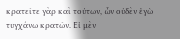κρατεῖτε γὰρ καὶ τούτων, ὧν οὐδὲν ἐγὼ τυγχάνω κρατῶν. Εἰ μὲν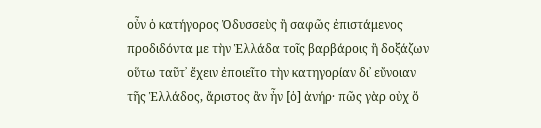οὖν ὁ κατήγορος Ὀδυσσεὺς ἢ σαφῶς ἐπιστάμενος προδιδόντα με τὴν Ἑλλάδα τοῖς βαρβάροις ἢ δοξάζων οὕτω ταῦτ᾿ ἔχειν ἐποιεῖτο τὴν κατηγορίαν δι᾿ εὔνοιαν τῆς Ἑλλάδος, ἄριστος ἂν ἦν [ὁ] ἀνήρ· πῶς γὰρ οὐχ ὅ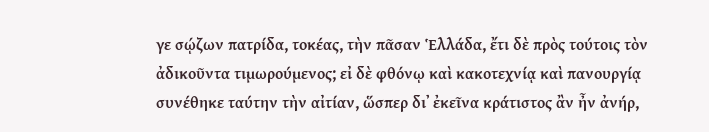γε σῴζων πατρίδα, τοκέας, τὴν πᾶσαν Ἑλλάδα, ἔτι δὲ πρὸς τούτοις τὸν ἀδικοῦντα τιμωρούμενος; εἰ δὲ φθόνῳ καὶ κακοτεχνίᾳ καὶ πανουργίᾳ συνέθηκε ταύτην τὴν αἰτίαν, ὥσπερ δι᾿ ἐκεῖνα κράτιστος ἂν ἦν ἀνήρ,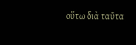οὕτω διὰ ταῦτα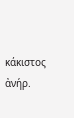κάκιστος ἀνήρ.